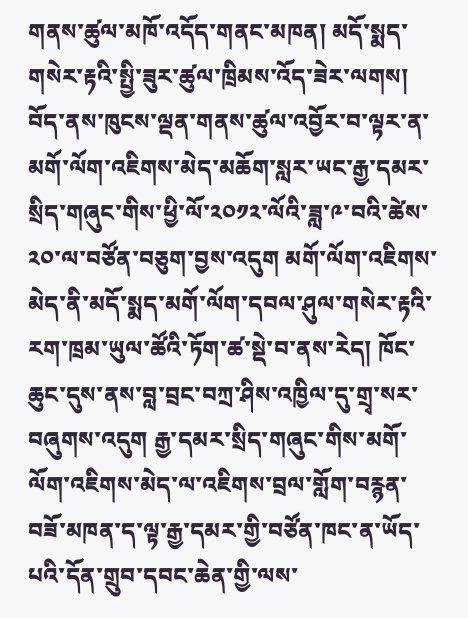གནས་ཚུལ་མཁོ་འདོད་གནང་མཁན། མདོ་སྨད་གསེར་རྟའི་སྤྱི་ཟུར་ཚུལ་ཁྲིམས་འོད་ཟེར་ལགས།
བོད་ནས་ཁུངས་ལྡན་གནས་ཚུལ་འབྱོར་བ་ལྟར་ན་མགོ་ལོག་འཇིགས་མེད་མཆོག་སླར་ཡང་རྒྱ་དམར་སྲིད་གཞུང་གིས་ཕྱི་ལོ་༢༠༡༢་ལོའི་ཟླ་༩་བའི་ཚེས་༢༠་ལ་བཙོན་བཅུག་བྱས་འདུག མགོ་ལོག་འཇིགས་མེད་ནི་མདོ་སྨད་མགོ་ལོག་དབལ་ཤུལ་གསེར་རྟའི་རག་ཁྲམ་ཡུལ་ཚོའི་ཏོག་ཚ་སྡེ་བ་ནས་རེད། ཁོང་ཆུང་དུས་ནས་བླ་བྲང་བཀྲ་ཤིས་འཁྱིལ་དུ་གྲྭ་སར་བཞུགས་འདུག རྒྱ་དམར་སྲིད་གཞུང་གིས་མགོ་ལོག་འཇིགས་མེད་ལ་འཇིགས་བྲལ་གློག་བརྙན་བཟོ་མཁན་ད་ལྟ་རྒྱ་དམར་གྱི་བཙོན་ཁང་ན་ཡོད་པའི་དོན་གྲུབ་དབང་ཆེན་གྱི་ལས་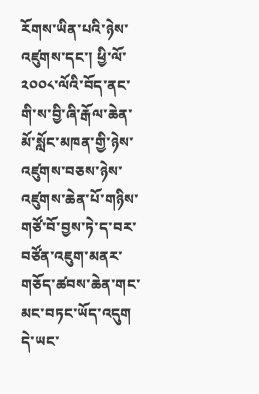རོགས་ཡིན་པའི་ཉེས་འཛུགས་དང་། ཕྱི་ལོ་༢༠༠༨་ལོའི་བོད་ནང་གི་ས་བྱི་ཞི་རྒོལ་ཆེན་མོ་སློང་མཁན་གྱི་ཉེས་འཛུགས་བཅས་ཉེས་འཛུགས་ཆེན་པོ་གཉིས་གཙོ་བོ་བྱས་ཏེ་ད་བར་བཙོན་འཇུག་མནར་གཅོད་ཚབས་ཆེན་གང་མང་བཏང་ཡོད་འདུག
དེ་ཡང་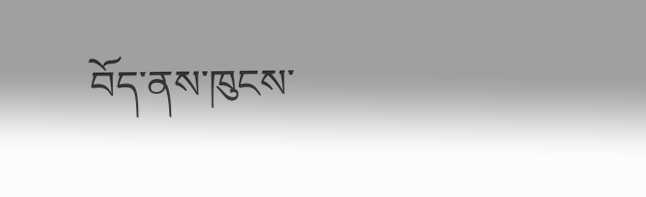བོད་ནས་ཁུངས་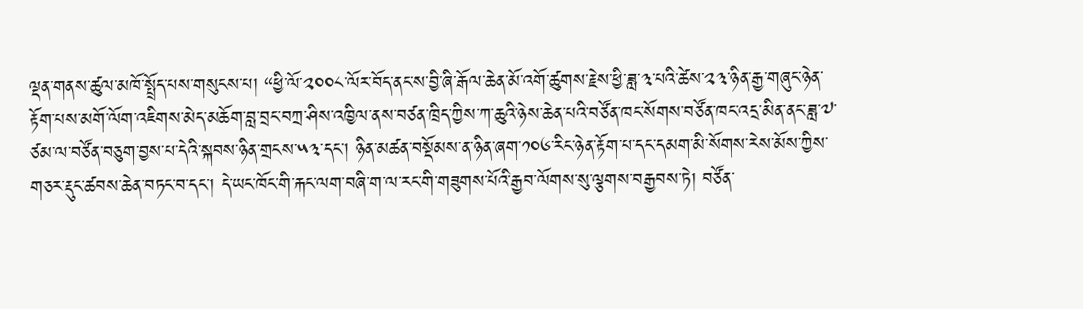ལྡན་གནས་ཚུལ་མཁོ་སྤྲོད་པས་གསུངས་པ། “ཕྱི་ལོ་༢༠༠༨་ལོར་བོད་ནང་ས་བྱི་ཞི་རྒོལ་ཆེན་མོ་འགོ་ཚུགས་རྗེས་ཕྱི་ཟླ་༣་པའི་ཚེས་༢༣་ཉིན་རྒྱ་གཞུང་ཉེན་རྟོག་པས་མགོ་ལོག་འཇིགས་མེད་མཆོག་བླ་བྲང་བཀྲ་ཤིས་འཁྱིལ་ནས་བཙན་ཁྲིད་ཀྱིས་ཀ་ཆུའི་ཉེས་ཆེན་པའི་བཙོན་ཁང་སོགས་བཙོན་ཁང་འདྲ་མིན་ནང་ཟླ་༧་ཙམ་ལ་བཙོན་བཅུག་བྱས་པ་དེའི་སྐབས་ཉིན་གྲངས་༥༣་དང་། ཉིན་མཚན་བསྡོམས་ན་ཉིན་ཞག་༡༠༦་རིང་ཉེན་རྟོག་པ་དང་དམག་མི་སོགས་རེས་མོས་ཀྱིས་གཅར་རྡུང་ཚབས་ཆེན་བཏང་བ་དང་། དེ་ཡང་ཁོང་གི་རྐང་ལག་བཞི་ག་ལ་རང་གི་གཟུགས་པོའི་རྒྱབ་ལོགས་སུ་ལྕགས་བརྒྱབས་ཏེ། བཙོན་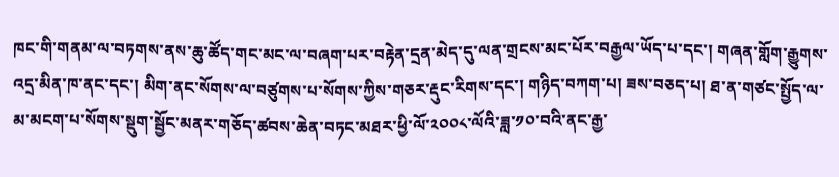ཁང་གི་གནམ་ལ་བཏགས་ནས་ཆུ་ཚོད་གང་མང་ལ་བཞག་པར་བརྟེན་དྲན་མེད་དུ་ལན་གྲངས་མང་པོར་བརྒྱལ་ཡོད་པ་དང་། གཞན་གློག་རྒྱུགས་འདྲ་མིན་ཁ་ནང་དང་། མིག་ནང་སོགས་ལ་བཙུགས་པ་སོགས་ཀྱིས་གཅར་རྡུང་རིགས་དང་། གཉིད་བཀག་པ། ཟས་བཅད་པ། ཐ་ན་གཙང་སྤྱོད་ལ་མ་མངག་པ་སོགས་སྡུག་སྦྱོང་མནར་གཅོད་ཚབས་ཆེན་བཏང་མཐར་ཕྱི་ལོ་༢༠༠༨་ལོའི་ཟླ་༡༠་བའི་ནང་རྒྱ་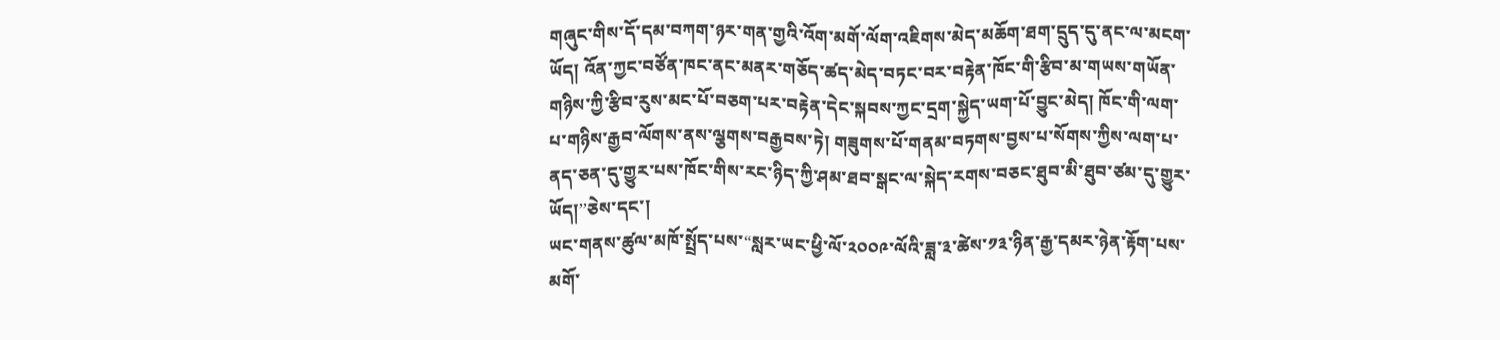གཞུང་གིས་དོ་དམ་བཀག་ཉར་གན་གྱའི་འོག་མགོ་ལོག་འཇིགས་མེད་མཆོག་ཐག་དྲུད་དུ་ནང་ལ་མངག་ཡོད། འོན་ཀྱང་བཙོན་ཁང་ནང་མནར་གཅོད་ཚད་མེད་བཏང་བར་བརྟེན་ཁོང་གི་རྩིབ་མ་གཡས་གཡོན་གཉིས་ཀྱི་རྩིབ་རུས་མང་པོ་བཅག་པར་བརྟེན་དེང་སྐབས་ཀྱང་དྲག་སྐྱེད་ཡག་པོ་བྱུང་མེད། ཁོང་གི་ལག་པ་གཉིས་རྒྱབ་ལོགས་ནས་ལྕགས་བརྒྱབས་ཏེ། གཟུགས་པོ་གནམ་བཏགས་བྱས་པ་སོགས་ཀྱིས་ལག་པ་ནད་ཅན་དུ་གྱུར་པས་ཁོང་གིས་རང་ཉིད་ཀྱི་ཤམ་ཐབ་སྒང་ལ་སྐེད་རགས་བཅང་ཐུབ་མི་ཐུབ་ཙམ་དུ་གྱུར་ཡོད།’’ཅེས་དང་།
ཡང་གནས་ཚུལ་མཁོ་སྤྲོད་པས་“སླར་ཡང་ཕྱི་ལོ་༢༠༠༩་ལོའི་ཟླ་༣་ཚེས་༡༣་ཉིན་རྒྱ་དམར་ཉེན་རྟོག་པས་མགོ་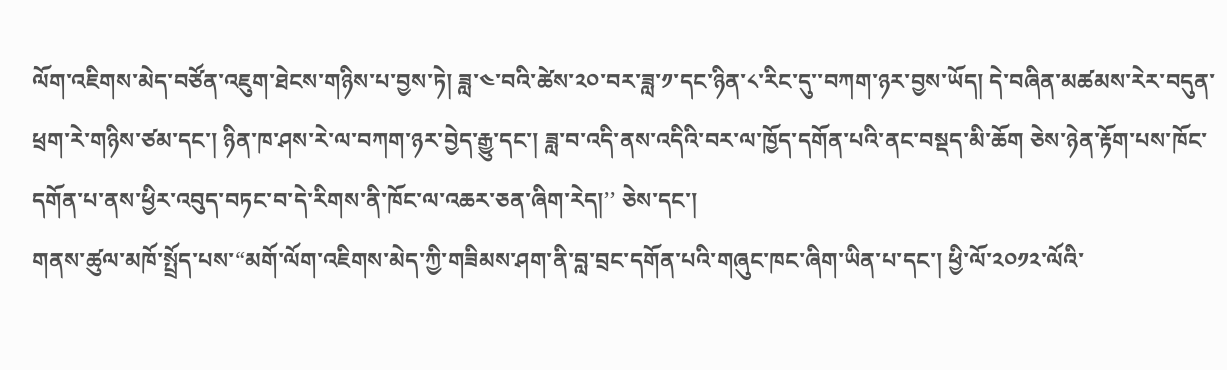ལོག་འཇིགས་མེད་བཙོན་འཇུག་ཐེངས་གཉིས་པ་བྱས་ཏེ། ཟླ་༤་བའི་ཚེས་༢༠་བར་ཟླ་༡་དང་ཉིན་༨་རིང་དུ་་བཀག་ཉར་བྱས་ཡོད། དེ་བཞིན་མཚམས་རེར་བདུན་ཕྲག་རེ་གཉིས་ཙམ་དང་། ཉིན་ཁ་ཤས་རེ་ལ་བཀག་ཉར་བྱེད་རྒྱུ་དང་། ཟླ་བ་འདི་ནས་འདིའི་བར་ལ་ཁྱོད་དགོན་པའི་ནང་བསྡད་མི་ཆོག ཅེས་ཉེན་རྟོག་པས་ཁོང་དགོན་པ་ནས་ཕྱིར་འབུད་བཏང་བ་དེ་རིགས་ནི་ཁོང་ལ་འཆར་ཅན་ཞིག་རེད།’’ ཅེས་དང་།
གནས་ཚུལ་མཁོ་སྤྲོད་པས་“མགོ་ལོག་འཇིགས་མེད་ཀྱི་གཟིམས་ཤག་ནི་བླ་བྲང་དགོན་པའི་གཞུང་ཁང་ཞིག་ཡིན་པ་དང་། ཕྱི་ལོ་༢༠༡༢་ལོའི་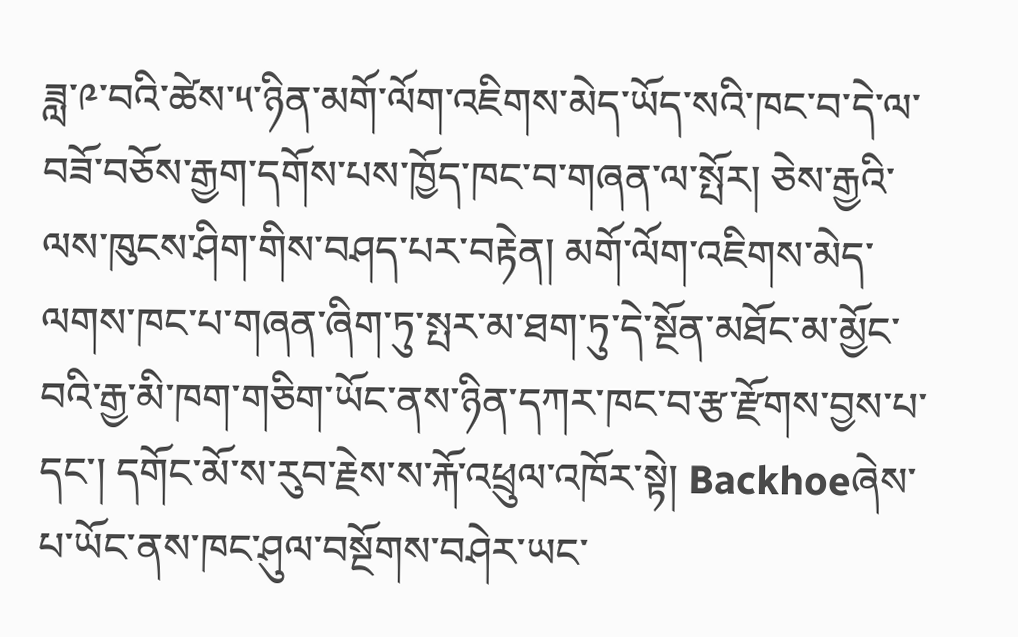ཟླ་༩་བའི་ཚེས་༥་ཉིན་མགོ་ལོག་འཇིགས་མེད་ཡོད་སའི་ཁང་བ་དེ་ལ་བཟོ་བཅོས་རྒྱག་དགོས་པས་ཁྱོད་ཁང་བ་གཞན་ལ་སྤོར། ཅེས་རྒྱའི་ལས་ཁུངས་ཤིག་གིས་བཤད་པར་བརྟེན། མགོ་ལོག་འཇིགས་མེད་ལགས་ཁང་པ་གཞན་ཞིག་ཏུ་སྤར་མ་ཐག་ཏུ་དེ་སྔོན་མཐོང་མ་མྱོང་བའི་རྒྱ་མི་ཁག་གཅིག་ཡོང་ནས་ཉིན་དཀར་ཁང་བ་རྩ་རྫོགས་བྱས་པ་དང་། དགོང་མོ་ས་རུབ་རྗེས་ས་རྐོ་འཕྲུལ་འཁོར་སྟེ། Backhoeཞེས་པ་ཡོང་ནས་ཁང་ཤུལ་བསྔོགས་བཤེར་ཡང་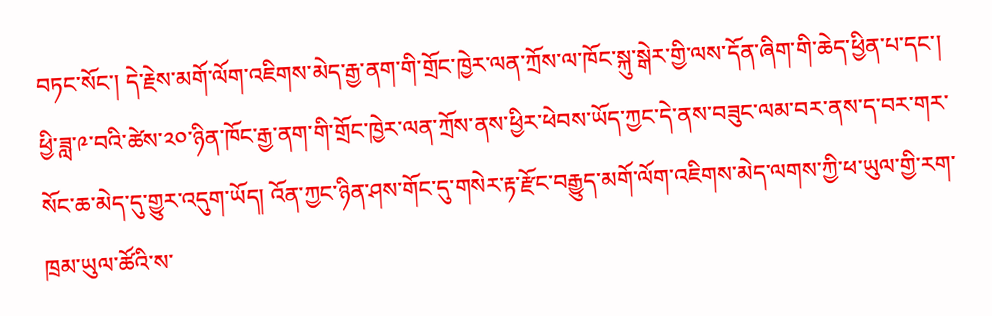བཏང་སོང་། དེ་རྗེས་མགོ་ལོག་འཇིགས་མེད་རྒྱ་ནག་གི་གྲོང་ཁྱེར་ལན་ཀྲོས་ལ་ཁོང་སྐུ་སྒེར་གྱི་ལས་དོན་ཞིག་གི་ཆེད་ཕྱིན་པ་དང་། ཕྱི་ཟླ་༩་བའི་ཚེས་༢༠་ཉིན་ཁོང་རྒྱ་ནག་གི་གྲོང་ཁྱེར་ལན་ཀྲོས་ནས་ཕྱིར་ཕེབས་ཡོད་ཀྱང་དེ་ནས་བཟུང་ལམ་བར་ནས་ད་བར་གར་སོང་ཆ་མེད་དུ་གྱུར་འདུག་ཡོད། འོན་ཀྱང་ཉིན་ཤས་གོང་དུ་གསེར་རྟ་རྫོང་བརྒྱུད་མགོ་ལོག་འཇིགས་མེད་ལགས་ཀྱི་ཕ་ཡུལ་གྱི་རག་ཁྲམ་ཡུལ་ཚོའི་ས་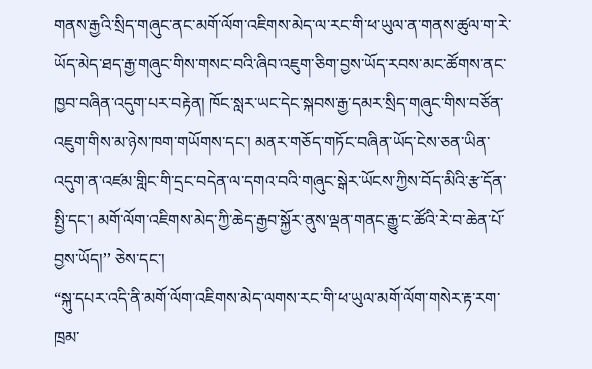གནས་རྒྱའི་སྲིད་གཞུང་ནང་མགོ་ལོག་འཇིགས་མེད་ལ་རང་གི་ཕ་ཡུལ་ན་གནས་ཚུལ་ག་རེ་ཡོད་མེད་ཐད་རྒྱ་གཞུང་གིས་གསང་བའི་ཞིབ་འཇུག་ཅིག་བྱས་ཡོད་རབས་མང་ཚོགས་ནང་ཁྱབ་བཞིན་འདུག་པར་བརྟེན། ཁོང་སླར་ཡང་དེང་སྐབས་རྒྱ་དམར་སྲིད་གཞུང་གིས་བཙོན་འཇུག་གིས་མ་ཉེས་ཁག་གཡོགས་དང་། མནར་གཅོད་གཏོང་བཞིན་ཡོད་ངེས་ཅན་ཡིན་འདུག་ན་འཛམ་གླིང་གི་དྲང་བདེན་ལ་དགའ་བའི་གཞུང་སྒེར་ཡོངས་ཀྱིས་བོད་མིའི་རྩ་དོན་སྤྱི་དང་། མགོ་ལོག་འཇིགས་མེད་ཀྱི་ཆེད་རྒྱབ་སྐྱོར་ནུས་ལྡན་གནང་རྒྱུ་ང་ཚོའི་རེ་བ་ཆེན་པོ་བྱས་ཡོད།’’ ཅེས་དང་།
“སྐུ་དཔར་འདི་ནི་མགོ་ལོག་འཇིགས་མེད་ལགས་རང་གི་ཕ་ཡུལ་མགོ་ལོག་གསེར་རྟ་རག་ཁྲམ་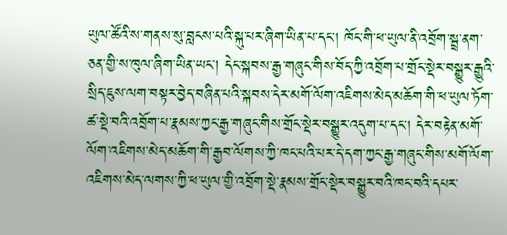ཡུལ་ཚོའི་ས་གནས་སུ་བླངས་པའི་སྐུ་པར་ཞིག་ཡིན་པ་དང་། ཁོང་གི་ཕ་ཡུལ་ནི་འབྲོག་སྦྲ་ནག་ཅན་གྱི་ས་ཁུལ་ཞིག་ཡིན་ཡང། དེང་སྐབས་རྒྱ་གཞུང་གིས་བོད་ཀྱི་འབྲོག་པ་གྲོང་སྡེར་བསྒྱུར་རྒྱུའི་སྲིད་ཇུས་ལག་བསྟར་བྱེད་བཞིན་པའི་སྐབས་དེར་མགོ་ལོག་འཇིགས་མེད་མཆོག་གི་ཕ་ཡུལ་ཏོག་ཚ་སྡེ་བའི་འབྲོག་པ་རྣམས་ཀྱང་རྒྱ་གཞུང་གིས་གྲོང་སྡེར་བསྒྱུར་འདུག་པ་དང་། དེར་བརྟེན་མགོ་ལོག་འཇིགས་མེད་མཆོག་གི་རྒྱབ་ལོགས་ཀྱི་ཁང་པའི་པར་དེ་དག་ཀྱང་རྒྱ་གཞུང་གིས་མགོ་ལོག་འཇིགས་མེད་ལགས་ཀྱི་ཕ་ཡུལ་གྱི་འབྲོག་སྡེ་རྣམས་གྲོང་སྡེར་བསྒྱུར་བའི་ཁང་བའི་དཔར་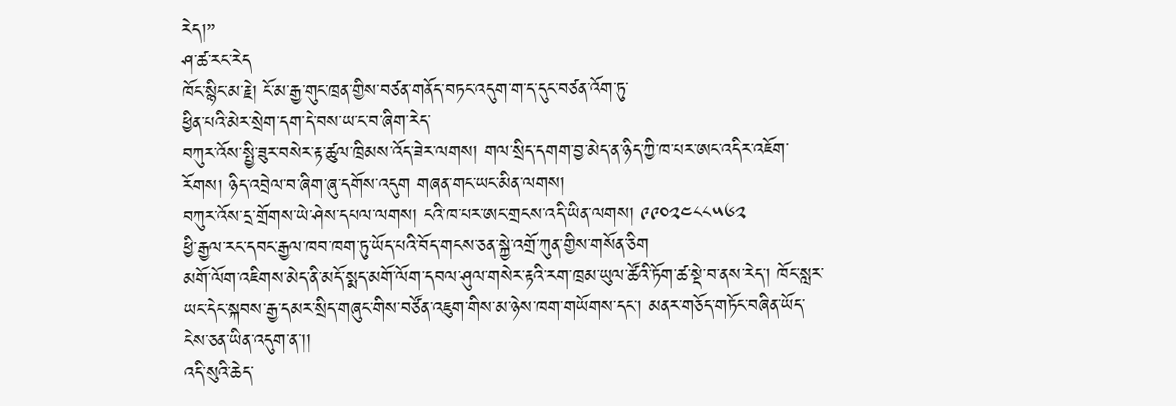རེད།’’
ཤ་ཚ་རང་རེད
ཁོང་སྙིང་མ་རྗེ། ངོ་མ་རྒྱ་གུང་ཁྲན་གྱིས་བཙན་གནོད་བཏང་འདུག་ག་ད་དུང་བཙན་འོག་ཏུ་
ཕྱིན་པའི་མེར་སྲེག་དག་དེ་བས་ཡ་ང་བ་ཞིག་རེད་
བཀུར་འོས་སྤྱི་ཟུར་བསེར་རྟ་ཚུལ་ཁྲིམས་འོད་ཟེར་ལགས། གལ་སྲིད་དགག་བྱ་མེད་ན་ཉིད་ཀྱི་ཁ་པར་ཨང་འདིར་འཇོག་རོགས། ཉིད་འབྲེལ་བ་ཞིག་ཞུ་དགོས་འདུག གཞན་གང་ཡང་མིན་ལགས།
བཀུར་འོས་དྲ་གྲོགས་ཡེ་ཤེས་དཔལ་ལགས། ངའི་ཁ་པར་ཨང་གྲངས་འདི་ཡིན་ལགས། ༩༩༠༢༤༨༨༥༦༢
ཕྱི་རྒྱལ་རང་དབང་རྒྱལ་ཁབ་ཁག་ཏུ་ཡོད་པའི་བོད་གངས་ཅན་སྐྱེ་འགྲོ་ཀུན་གྱིས་གསོན་ཅིག
མགོ་ལོག་འཇིགས་མེད་ནི་མདོ་སྨད་མགོ་ལོག་དབལ་ཤུལ་གསེར་རྟའི་རག་ཁྲམ་ཡུལ་ཚོའི་ཏོག་ཚ་སྡེ་བ་ནས་རེད་། ཁོང་སླར་ཡང་དེང་སྐབས་རྒྱ་དམར་སྲིད་གཞུང་གིས་བཙོན་འཇུག་གིས་མ་ཉེས་ཁག་གཡོགས་དང་། མནར་གཅོད་གཏོང་བཞིན་ཡོད་ངེས་ཅན་ཡིན་འདུག་ན་།།
འདི་སུའི་ཆེད་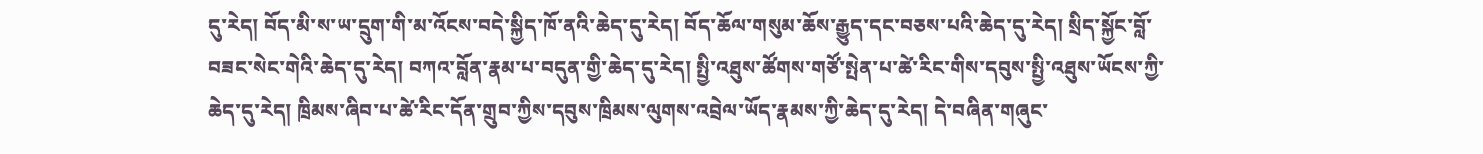དུ་རེད། བོད་མི་ས་ཡ་དྲུག་གི་མ་འོངས་བདེ་སྐྱིད་ཁོ་ནའི་ཆེད་དུ་རེད། བོད་ཆོལ་གསུམ་ཆོས་རྒྱུད་དང་བཅས་པའི་ཆེད་དུ་རེད། སྲིད་སྐྱོང་བློ་བཟང་སེང་གེའི་ཆེད་དུ་རེད། བཀའ་བློན་རྣམ་པ་བདུན་གྱི་ཆེད་དུ་རེད། སྤྱི་འཐུས་ཚོགས་གཙོ་སྤེན་པ་ཚེ་རིང་གིས་དབུས་སྤྱི་འཐུས་ཡོངས་ཀྱི་ཆེད་དུ་རེད། ཁྲིམས་ཞིབ་པ་ཚེ་རིང་དོན་གྲུབ་ཀྱིས་དབུས་ཁྲིམས་ལུགས་འབྲེལ་ཡོད་རྣམས་ཀྱི་ཆེད་དུ་རེད། དེ་བཞིན་གཞུང་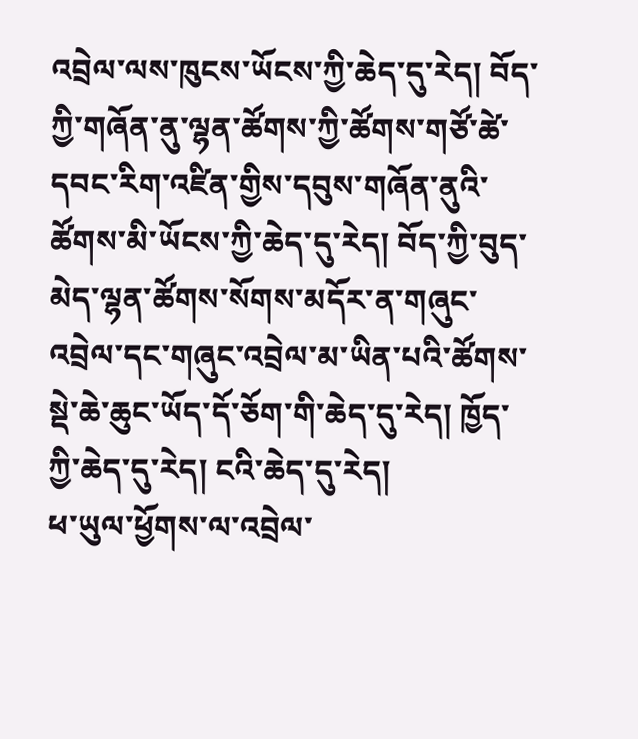འབྲེལ་ལས་ཁུངས་ཡོངས་ཀྱི་ཆེད་དུ་རེད། བོད་ཀྱི་གཞོན་ནུ་ལྷན་ཚོགས་ཀྱི་ཚོགས་གཙོ་ཚེ་དབང་རིག་འཛིན་གྱིས་དབུས་གཞོན་ནུའི་ཚོགས་མི་ཡོངས་ཀྱི་ཆེད་དུ་རེད། བོད་ཀྱི་བུད་མེད་ལྷན་ཚོགས་སོགས་མདོར་ན་གཞུང་འབྲེལ་དང་གཞུང་འབྲེལ་མ་ཡིན་པའི་ཚོགས་སྡེ་ཆེ་ཆུང་ཡོད་དོ་ཅོག་གི་ཆེད་དུ་རེད། ཁྱོད་ཀྱི་ཆེད་དུ་རེད། ངའི་ཆེད་དུ་རེད།
ཕ་ཡུལ་ཕྱོགས་ལ་འབྲེལ་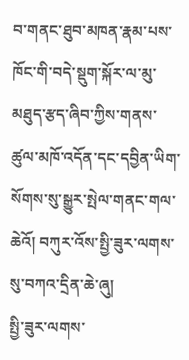བ་གནང་ཐུབ་མཁན་རྣམ་པས་ཁོང་གི་བདེ་སྡུག་སྐོར་ལ་མུ་མཐུད་རྩད་ཞིབ་ཀྱིས་གནས་ཚུལ་མཁོ་འདོན་དང་དབྱིན་ཡིག་སོགས་སུ་སྒྱུར་སྤེལ་གནང་གལ་ཆེའོ། བཀུར་འོས་སྤྱི་ཟུར་ལགས་སུ་བཀའ་དྲིན་ཆེ་ཞུ།
སྤྱི་ཟུར་ལགས་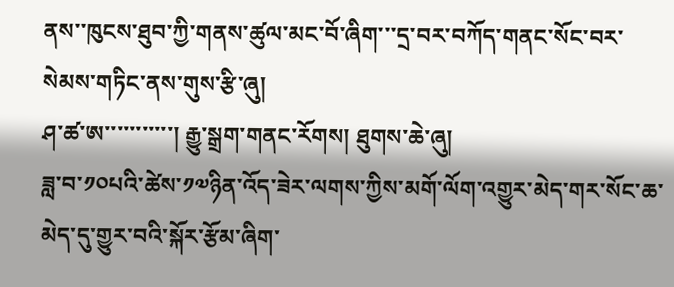ནས་་ཁུངས་ཐུབ་ཀྱི་གནས་ཚུལ་མང་བོ་ཞིག་་་དྲ་བར་བཀོད་གནང་སོང་བར་སེམས་གཏིང་ནས་གུས་རྩི་ཞུ།
ཤ་ཚ་ཨ་་་་་་་་་་་། རྒྱུ་སྒྲག་གནང་རོགས། ཐུགས་ཆེ་ཞུ།
ཟླ་བ་༡༠པའི་ཚེས་༡༧ཉིན་འོད་ཟེར་ལགས་ཀྱིས་མགོ་ལོག་འགྱུར་མེད་གར་སོང་ཆ་མེད་དུ་གྱུར་བའི་སྐོར་རྩོམ་ཞིག་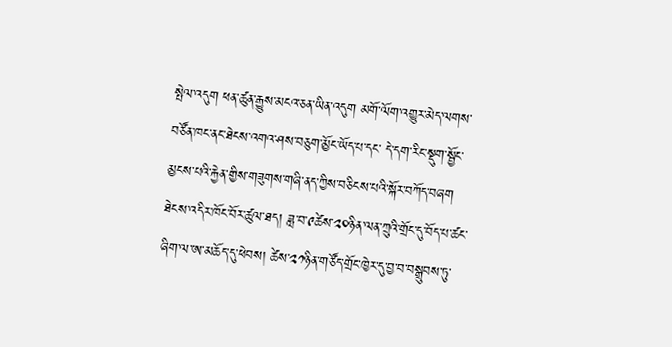སྤེལ་འདུག ཕན་ཚུན་རྒྱུས་མངའ་ཅན་ཡིན་འདུག མགོ་ལོག་འགྱུར་མེད་ལགས་བཙོན་ཁང་ནང་ཐེངས་འགའ་ཤས་བཅུག་མྱོང་ཡོད་པ་དང་ དེ་དག་རིང་སྡུག་སྦྱོང་མྱངས་པའི་རྐྱེན་གྱིས་གཟུགས་གཞི་ནད་ཀྱིས་བཅིངས་པའི་སྐོར་བཀོད་བཞག ཐེངས་འདིར་ཁོང་བོར་ཚུལ་ཐད། ཟླ་བ་༩ཚེས་༢༠ཉིན་ལན་ཀྲུའི་གྲོང་དུ་བོད་པ་ཚང་ཞིག་ལ་ཨ་མཆོད་དུ་ཕེབས། ཚེས་༢༡ཉིན་གཙོད་གྲོང་ཁྱེར་དུ་བྱ་བ་བསྒྲུབས་ཏུ་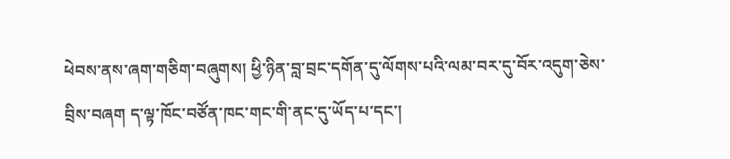ཕེབས་ནས་ཞག་གཅིག་བཞུགས། ཕྱི་ཉིན་བླ་བྲང་དགོན་དུ་ལོགས་པའི་ལམ་བར་དུ་བོར་འདུག་ཅེས་བྲིས་བཞག ད་ལྟ་ཁོང་བཙོན་ཁང་གང་གི་ནང་དུ་ཡོད་པ་དང་།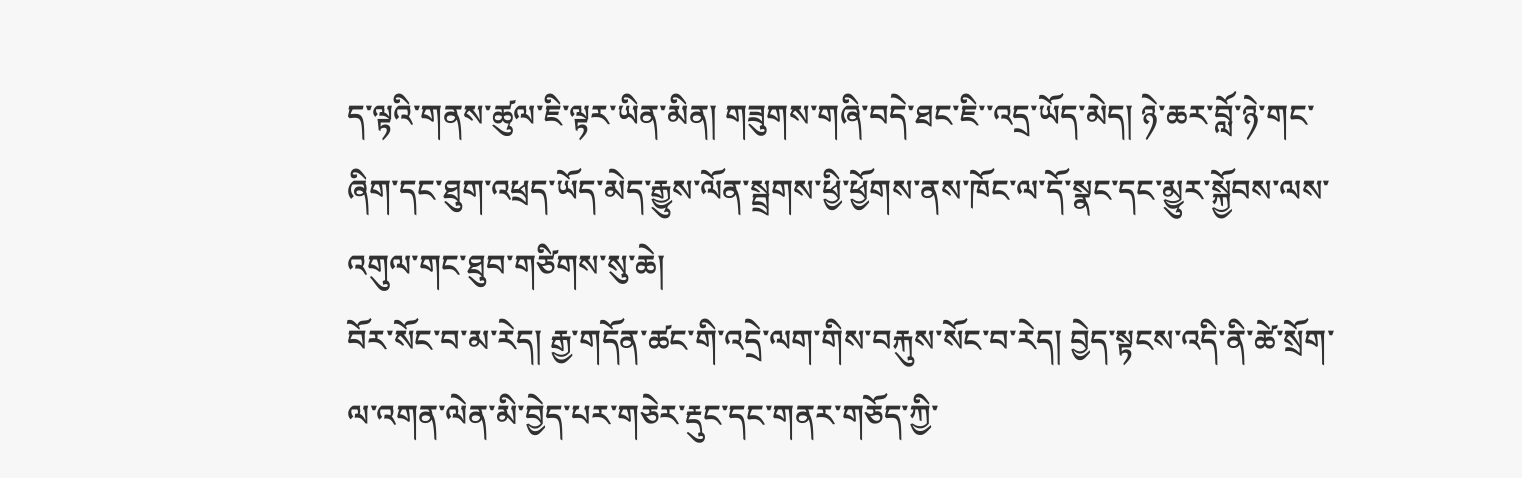ད་ལྟའི་གནས་ཚུལ་ཇི་ལྟར་ཡིན་མིན། གཟུགས་གཞི་བདེ་ཐང་ཇི་་འདྲ་ཡོད་མེད། ཉེ་ཆར་བློ་ཉེ་གང་ཞིག་དང་ཐུག་འཕྲད་ཡོད་མེད་རྒྱུས་ལོན་སྦྲགས་ཕྱི་ཕྱོགས་ནས་ཁོང་ལ་དོ་སྣང་དང་མྱུར་སྐྱོབས་ལས་འགུལ་གང་ཐུབ་གཙིགས་སུ་ཆེ།
བོར་སོང་བ་མ་རེད། རྒྱ་གདོན་ཚང་གི་འདྲེ་ལག་གིས་བརྐུས་སོང་བ་རེད། བྱེད་སྟངས་འདི་ནི་ཚེ་སྲོག་ལ་འགན་ལེན་མི་བྱེད་པར་གཅེར་རྡུང་དང་གནར་གཅོད་ཀྱི་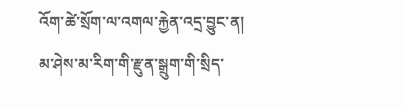འོག་ཚེ་སྲོག་ལ་འགལ་རྐྱེན་འདྲ་བྱུང་ན། མ་ཤེས་མ་རིག་གི་རྫུན་སྒྲུག་གི་སྲིད་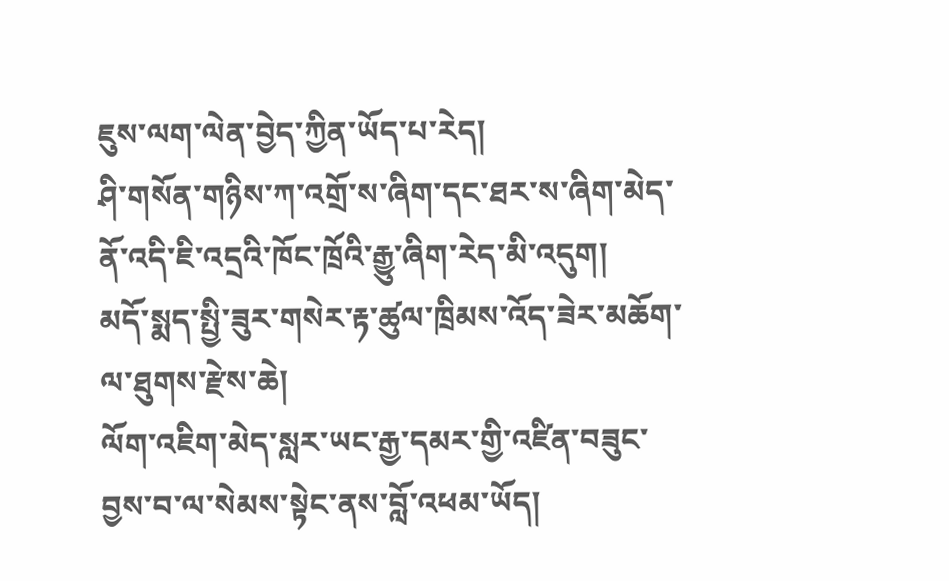ཇུས་ལག་ལེན་བྱེད་ཀྱིན་ཡོད་པ་རེད།
ཤི་གསོན་གཉིས་ཀ་འགྲོ་ས་ཞིག་དང་ཐར་ས་ཞིག་མེད་ནོ་འདི་ཇི་འདྲའི་ཁོང་ཁྲོའི་རྒྱུ་ཞིག་རེད་མི་འདུག།
མདོ་སྨད་སྤྱི་ཟུར་གསེར་རྟ་ཚུལ་ཁྲིམས་འོད་ཟེར་མཆོག་ལ་ཐུགས་རྫེས་ཆེ།
ལོག་འཇིག་མེད་སླར་ཡང་རྒྱ་དམར་གྱི་འཛིན་བཟུང་བྱས་བ་ལ་སེམས་སྟེང་ནས་བློ་འཕམ་ཡོད།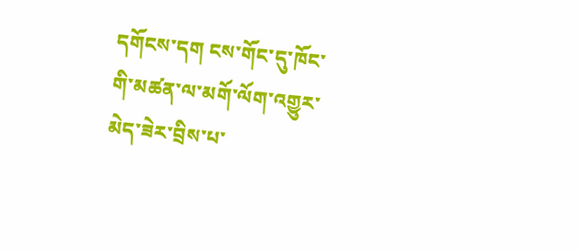དགོངས་དག ངས་གོང་དུ་ཁོང་གི་མཚན་ལ་མགོ་ལོག་འགྱུར་མེད་ཟེར་བྲིས་པ་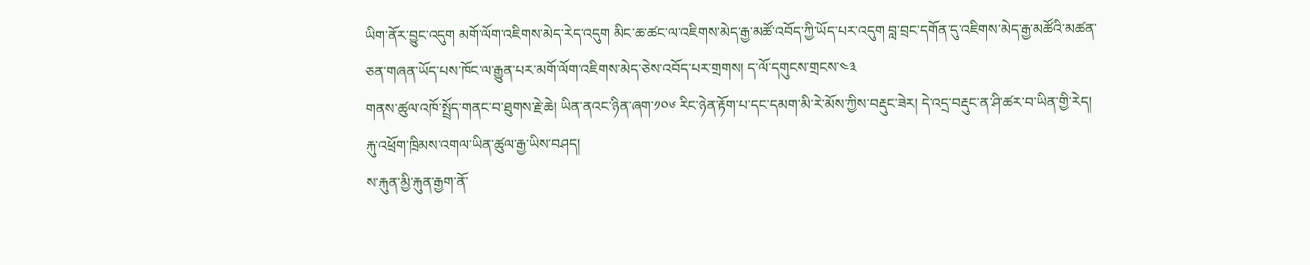ཡིག་ནོར་བྱུང་འདུག མགོ་ལོག་འཇིགས་མེད་རེད་འདུག མིང་ཆ་ཚང་ལ་འཇིགས་མེད་རྒྱ་མཚོ་འབོད་ཀྱི་ཡོད་པར་འདུག བླ་བྲང་དགོན་དུ་འཇིགས་མེད་རྒྱ་མཚོའི་མཚན་ཅན་གཞན་ཡོད་པས་ཁོང་ལ་རྒྱུན་པར་མགོ་ལོག་འཇིགས་མེད་ཅེས་འབོད་པར་གྲགས། ད་ལོ་དགུངས་གྲངས་༤༣
གནས་ཚུལ་འཁོ་སྤྲོད་གནང་བ་ཐུགས་རྗེ་ཆེ། ཡིན་ནའང་ཉིན་ཞག་༡༠༦ རིང་ཉེན་རྟོག་པ་དང་དམག་མི་རེ་མོས་ཀྱིས་བརྡུང་ཟེར། དེ་འདྲ་བརྡུང་ན་ཤི་ཚར་བ་ཡིན་གྱི་རེད།
རྐུ་འཕྲོག་ཁྲིམས་འགལ་ཡིན་ཚུལ་རྒྱ་ཡིས་བཤད།
ས་རྐུན་མྱི་རྐུན་རྒྱག་ནོ་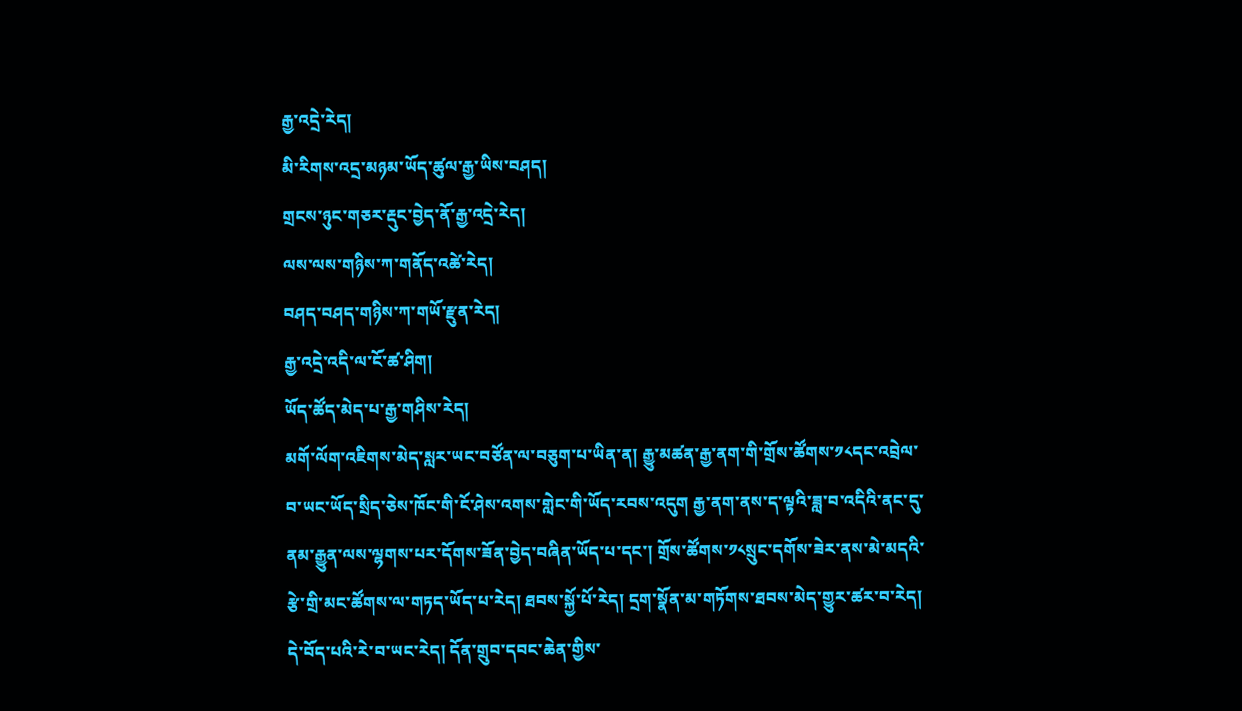རྒྱ་འདྲེ་རེད།
མི་རིགས་འདྲ་མཉམ་ཡོད་ཚུལ་རྒྱ་ཡིས་བཤད།
གྲངས་ཉུང་གཅར་རྡུང་བྱེད་ནོ་རྒྱ་འདྲེ་རེད།
ལས་ལས་གཉིས་ཀ་གནོད་འཚེ་རེད།
བཤད་བཤད་གཉིས་ཀ་གཡོ་རྫུན་རེད།
རྒྱ་འདྲེ་འདི་ལ་ངོ་ཚ་ཤིག།
ཡོད་ཚོད་མེད་པ་རྒྱ་གཤིས་རེད།
མགོ་ལོག་འཇིགས་མེད་སླར་ཡང་བཙོན་ལ་བཅུག་པ་ཡིན་ན། རྒྱུ་མཚན་རྒྱ་ནག་གི་གྲོས་ཚོགས་༡༨དང་འབྲེལ་བ་ཡང་ཡོད་སྲིད་ཅེས་ཁོང་གི་ངོ་ཤེས་འགས་གླེང་གི་ཡོད་རབས་འདུག རྒྱ་ནག་ནས་ད་ལྟའི་ཟླ་བ་འདིའི་ནང་དུ་ནམ་རྒྱུན་ལས་ལྷགས་པར་དོགས་ཟོན་བྱེད་བཞིན་ཡོད་པ་དང་། གྲོས་ཚོགས་༡༨སྲུང་དགོས་ཟེར་ནས་མེ་མདའི་རྩེ་གྲི་མང་ཚོགས་ལ་གཏད་ཡོད་པ་རེད། ཐབས་སྐྱོ་པོ་རེད། དྲག་སྣོན་མ་གཏོགས་ཐབས་མེད་གྱུར་ཚར་བ་རེད། དེ་བོད་པའི་རེ་བ་ཡང་རེད། དོན་གྲུབ་དབང་ཆེན་གྱིས་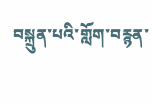བསྐྲུན་པའི་གློག་བརྙན་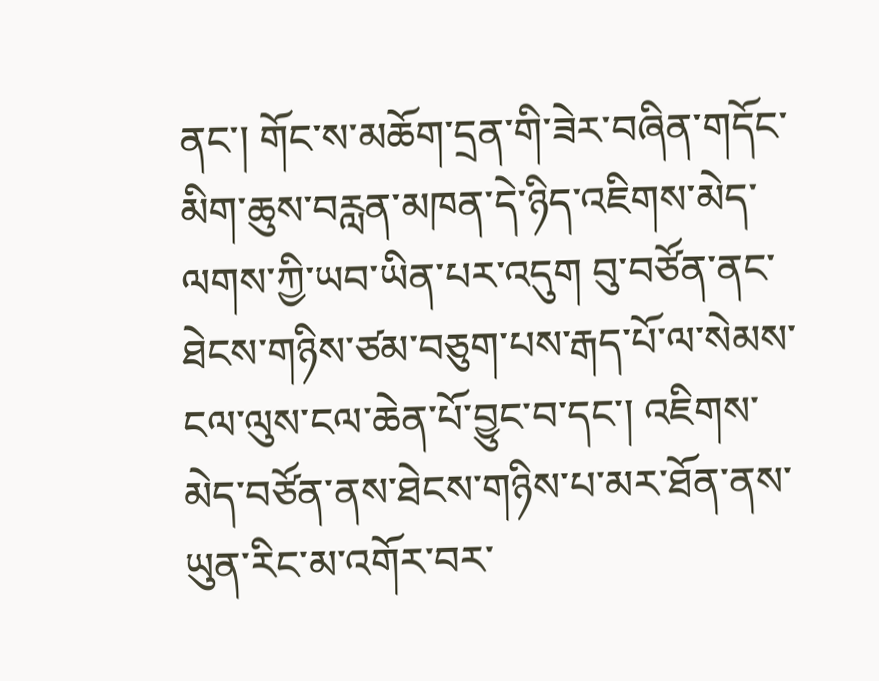ནང་། གོང་ས་མཆོག་དྲན་གི་ཟེར་བཞིན་གདོང་མིག་ཆུས་བརླན་མཁན་དེ་ཉིད་འཇིགས་མེད་ལགས་ཀྱི་ཡབ་ཡིན་པར་འདུག བུ་བཙོན་ནང་ཐེངས་གཉིས་ཙམ་བཅུག་པས་རྒད་པོ་ལ་སེམས་ངལ་ལུས་ངལ་ཆེན་པོ་བྱུང་བ་དང་། འཇིགས་མེད་བཙོན་ནས་ཐེངས་གཉིས་པ་མར་ཐོན་ནས་ཡུན་རིང་མ་འགོར་བར་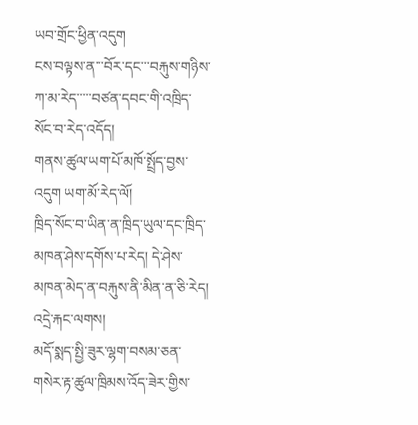ཡབ་གྲོང་ཕྱིན་འདུག
ངས་བལྟས་ན་་་བོར་དང་་་བརྐུས་གཉིས་ཀ་མ་རེད་་་་་བཙན་དབང་གི་འཁྲིད་སོང་བ་རེད་འདོད།
གནས་ཚུལ་ཡག་པོ་མཁོ་སྤྲོད་བྱས་འདུག ཡག་མོ་རེད་ལོ།
ཁྲིད་སོང་བ་ཡིན་ན་ཁྲིད་ཡུལ་དང་ཁྲིད་མཁན་ཤེས་དགོས་པ་རེད། དེ་ཤེས་མཁན་མེད་ན་བརྐུས་ནི་མིན་ན་ཅི་རེད། འདྲེ་རྐང་ལགས།
མདོ་སྨད་སྤྱི་ཟུར་ལྷག་བསམ་ཅན་གསེར་རྟ་ཚུལ་ཁྲིམས་འོད་ཟེར་གྱིས་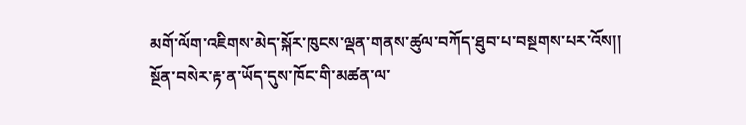མགོ་ལོག་འཇིགས་མེད་སྐོར་ཁུངས་ལྡན་གནས་ཚུལ་བཀོད་ཐུབ་པ་བསྔགས་པར་འོས།།
སྔོན་བསེར་རྟ་ན་ཡོད་དུས་ཁོང་གི་མཚན་ལ་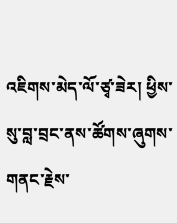འཇིགས་མེད་ལོ་ཙྭ་ཟེར། ཕྱིས་སུ་བླ་བྲང་ནས་ཚོགས་ཞུགས་གནང་རྗེས་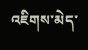འཇིགས་མེད་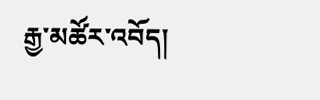རྒྱ་མཚོར་འབོད།